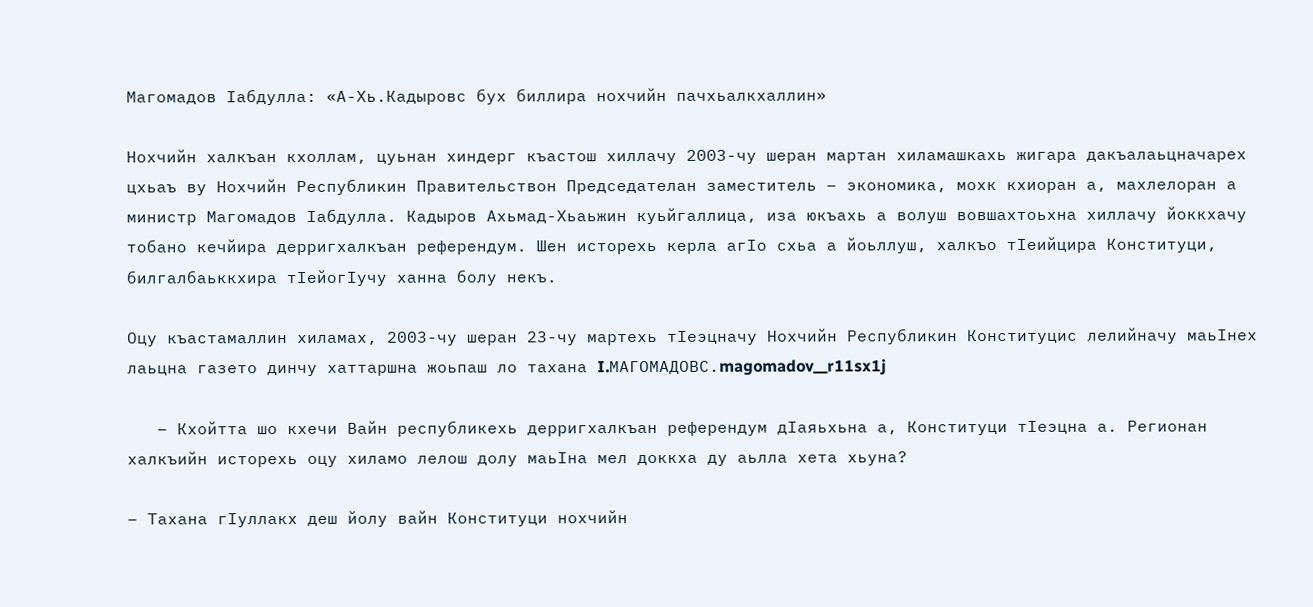Магомадов Iабдулла: «А-Хь.Кадыровс бух биллира нохчийн пачхьалкхаллин»

Нохчийн халкъан кхоллам, цуьнан хиндерг къастош хиллачу 2003-чу шеран мартан хиламашкахь жигара дакъалаьцначарех цхьаъ ву Нохчийн Республикин Правительствон Председателан заместитель – экономика, мохк кхиоран а, махлелоран а министр Магомадов Iабдулла. Кадыров Ахьмад-Хьаьжин куьйгаллица, иза юкъахь а волуш вовшахтоьхна хиллачу йоккхачу тобано кечйира дерригхалкъан референдум. Шен исторехь керла агIо схьа а йоьллуш, халкъо тIеийцира Конституци, билгалбаьккхира тIейогIучу ханна болу некъ.

Оцу къастамаллин хиламах, 2003-чу шеран 23-чу мартехь тIеэцначу Нохчийн Республикин Конституцис лелийначу маьIнех лаьцна газето динчу хаттаршна жоьпаш ло тахана I.МАГОМАДОВС.magomadov__r11sx1j

   – Кхойтта шо кхечи Вайн республикехь дерригхалкъан референдум дIаяьхьна а, Конституци тIеэцна а. Регионан халкъийн исторехь оцу хиламо лелош долу маьIна мел доккха ду аьлла хета хьуна?

– Тахана гIуллакх деш йолу вайн Конституци нохчийн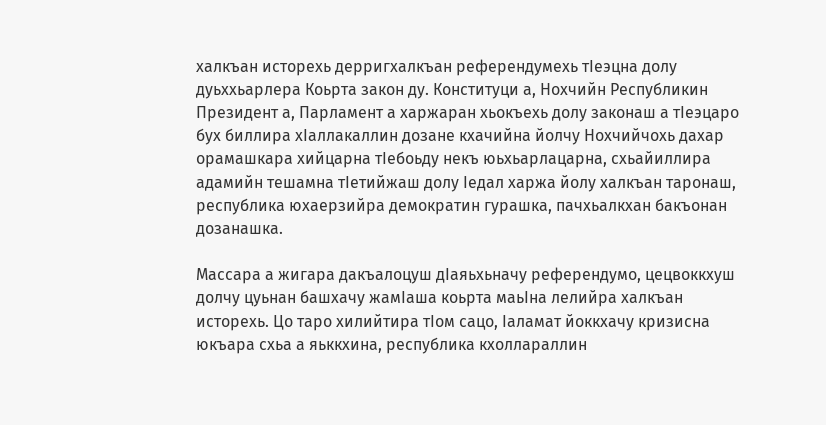халкъан исторехь дерригхалкъан референдумехь тIеэцна долу дуьххьарлера Коьрта закон ду. Конституци а, Нохчийн Республикин Президент а, Парламент а харжаран хьокъехь долу законаш а тIеэцаро бух биллира хIаллакаллин дозане кхачийна йолчу Нохчийчохь дахар орамашкара хийцарна тIебоьду некъ юьхьарлацарна, схьайиллира адамийн тешамна тIетийжаш долу Iедал харжа йолу халкъан таронаш, республика юхаерзийра демократин гурашка, пачхьалкхан бакъонан дозанашка.

Массара а жигара дакъалоцуш дIаяьхьначу референдумо, цецвоккхуш долчу цуьнан башхачу жамIаша коьрта маьIна лелийра халкъан исторехь. Цо таро хилийтира тIом сацо, Iаламат йоккхачу кризисна юкъара схьа а яьккхина, республика кхоллараллин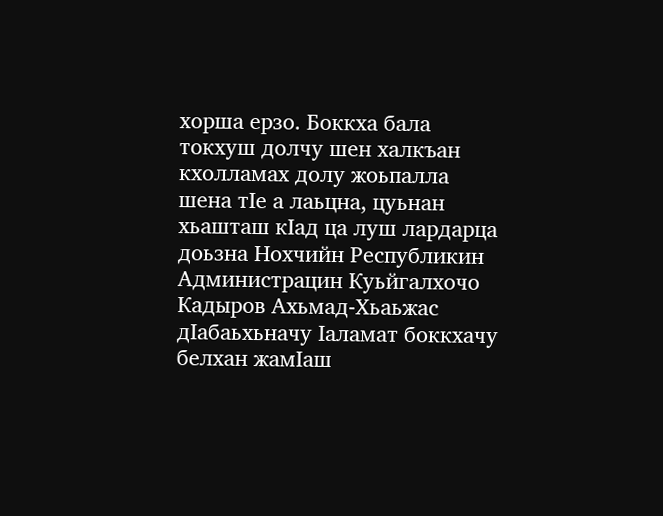хорша ерзо. Боккха бала токхуш долчу шен халкъан кхолламах долу жоьпалла шена тIе а лаьцна, цуьнан хьашташ кIад ца луш лардарца доьзна Нохчийн Республикин Администрацин Куьйгалхочо Кадыров Ахьмад-Хьаьжас дIабаьхьначу Iаламат боккхачу белхан жамIаш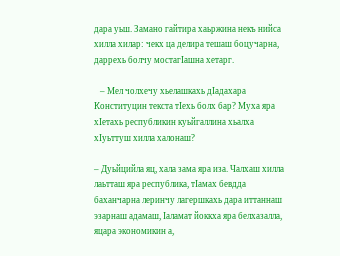дара уьш. Замано гайтира хаьржина некъ нийса хилла хилар: чекх ца делира тешаш боцучарна, даррехь болчу мостагIашна хетарг.

   – Мел чолхечу хьелашкахь дIадахара Конституцин текста тIехь болх бар? Муха яра хIетахь республикин куьйгаллина хьалха хIуьттуш хилла халонаш?

– Дуьйцийла яц, хала зама яра иза. Чалхаш хилла лаьтташ яра республика, тIамах бевдда баханчарна леринчу лагершкахь дара иттаннаш эзарнаш адамаш, Iаламат йоккха яра белхазалла, яцара экономикин а,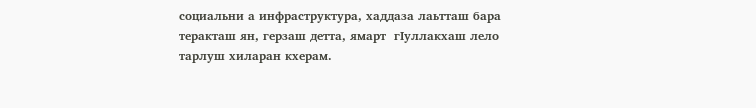социальни а инфраструктура, хаддаза лаьтташ бара теракташ ян, герзаш детта, ямарт  гIуллакхаш лело тарлуш хиларан кхерам.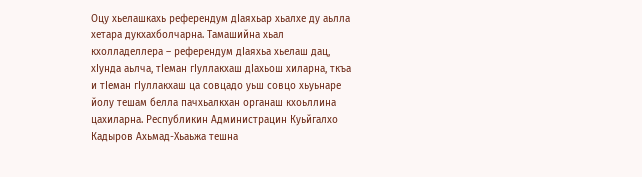Оцу хьелашкахь референдум дIаяхьар хьалхе ду аьлла хетара дукхахболчарна. Тамашийна хьал кхолладеллера – референдум дIаяхьа хьелаш дац, хIунда аьлча, тIеман гIуллакхаш дIахьош хиларна, ткъа и тIеман гIуллакхаш ца совцадо уьш совцо хьуьнаре йолу тешам белла пачхьалкхан органаш кхоьллина цахиларна. Республикин Администрацин Куьйгалхо Кадыров Ахьмад-Хьаьжа тешна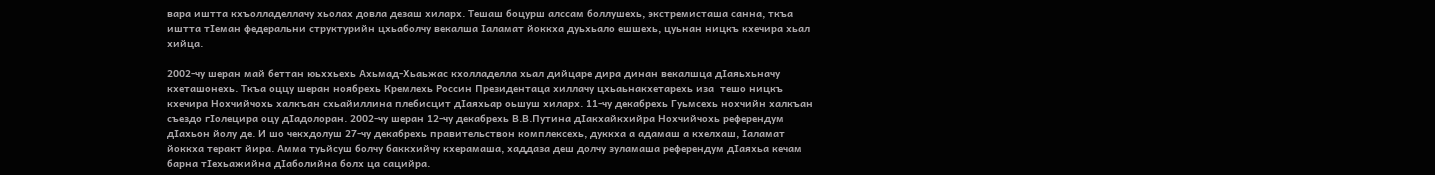вара иштта кхъолладеллачу хьолах довла дезаш хиларх. Тешаш боцурш алссам боллушехь, экстремисташа санна, ткъа иштта тIеман федеральни структурийн цхьаболчу векалша Iаламат йоккха дуьхьало ешшехь, цуьнан ницкъ кхечира хьал хийца.

2002-чу шеран май беттан юьххьехь Ахьмад-Хьаьжас кхолладелла хьал дийцаре дира динан векалшца дIаяьхьначу кхеташонехь. Ткъа оццу шеран ноябрехь Кремлехь Россин Президентаца хиллачу цхьаьнакхетарехь иза  тешо ницкъ кхечира Нохчийчохь халкъан схьайиллина плебисцит дIаяхьар оьшуш хиларх. 11-чу декабрехь Гуьмсехь нохчийн халкъан съездо гIолецира оцу дIадолоран. 2002-чу шеран 12-чу декабрехь В.В.Путина дIакхайкхийра Нохчийчохь референдум дIахьон йолу де. И шо чекхдолуш 27-чу декабрехь правительствон комплексехь, дуккха а адамаш а кхелхаш, Iаламат йоккха теракт йира. Амма туьйсуш болчу баккхийчу кхерамаша, хаддаза деш долчу зуламаша референдум дIаяхьа кечам барна тIехьажийна дIаболийна болх ца сацийра.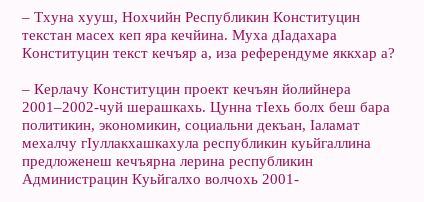– Тхуна хууш, Нохчийн Республикин Конституцин текстан масех кеп яра кечйина. Муха дIадахара Конституцин текст кечъяр а, иза референдуме яккхар а?

– Керлачу Конституцин проект кечъян йолийнера 2001–2002-чуй шерашкахь. Цунна тIехь болх беш бара политикин, экономикин, социальни декъан, Iаламат мехалчу гIуллакхашкахула республикин куьйгаллина предложенеш кечъярна лерина республикин Администрацин Куьйгалхо волчохь 2001-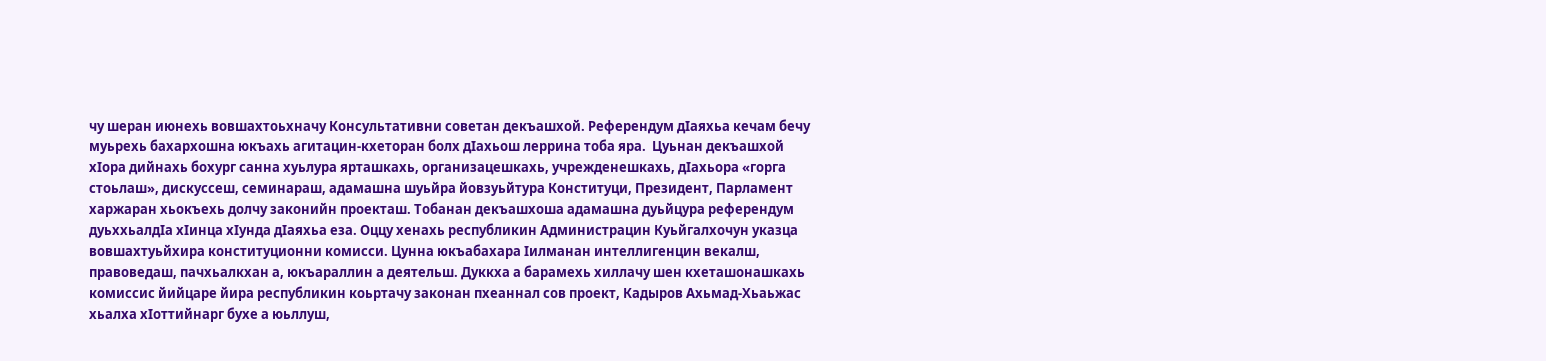чу шеран июнехь вовшахтоьхначу Консультативни советан декъашхой. Референдум дIаяхьа кечам бечу муьрехь бахархошна юкъахь агитацин-кхеторан болх дIахьош леррина тоба яра.  Цуьнан декъашхой хIора дийнахь бохург санна хуьлура ярташкахь, организацешкахь, учрежденешкахь, дIахьора «горга стоьлаш», дискуссеш, семинараш, адамашна шуьйра йовзуьйтура Конституци, Президент, Парламент харжаран хьокъехь долчу законийн проекташ. Тобанан декъашхоша адамашна дуьйцура референдум дуьххьалдIа хIинца хIунда дIаяхьа еза. Оццу хенахь республикин Администрацин Куьйгалхочун указца вовшахтуьйхира конституционни комисси. Цунна юкъабахара Iилманан интеллигенцин векалш, правоведаш, пачхьалкхан а, юкъараллин а деятельш. Дуккха а барамехь хиллачу шен кхеташонашкахь комиссис йийцаре йира республикин коьртачу законан пхеаннал сов проект, Кадыров Ахьмад-Хьаьжас хьалха хIоттийнарг бухе а юьллуш,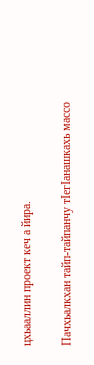цхьааллин проект кеч а йира.

Пачхьалкхан тайп-тайпанчу тIегIанашкахь массо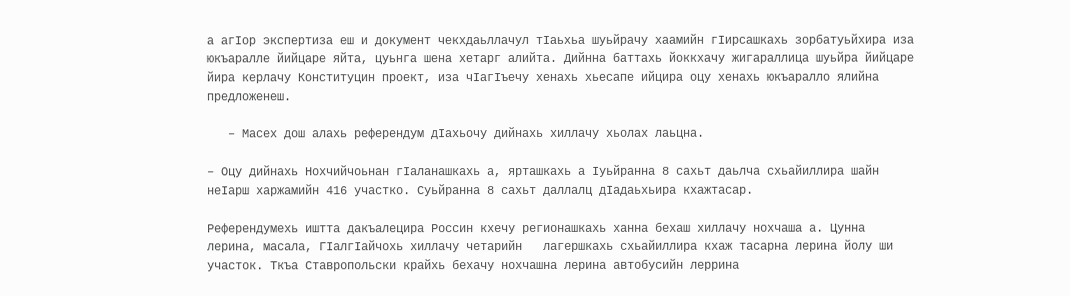а агIор экспертиза еш и документ чекхдаьллачул тIаьхьа шуьйрачу хаамийн гIирсашкахь зорбатуьйхира иза юкъаралле йийцаре яйта, цуьнга шена хетарг алийта. Дийнна баттахь йоккхачу жигараллица шуьйра йийцаре йира керлачу Конституцин проект, иза чIагIъечу хенахь хьесапе ийцира оцу хенахь юкъаралло ялийна предложенеш.

   – Масех дош алахь референдум дIахьочу дийнахь хиллачу хьолах лаьцна.

– Оцу дийнахь Нохчийчоьнан гIаланашкахь а, ярташкахь а Iуьйранна 8 сахьт даьлча схьайиллира шайн неIарш харжамийн 416 участко. Суьйранна 8 сахьт даллалц дIадаьхьира кхажтасар.

Референдумехь иштта дакъалецира Россин кхечу регионашкахь ханна бехаш хиллачу нохчаша а. Цунна лерина, масала, ГIалгIайчохь хиллачу четарийн   лагершкахь схьайиллира кхаж тасарна лерина йолу ши участок. Ткъа Ставропольски крайхь бехачу нохчашна лерина автобусийн леррина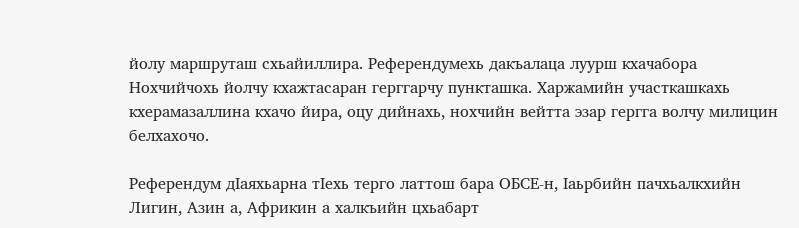йолу маршруташ схьайиллира. Референдумехь дакъалаца луурш кхачабора Нохчийчохь йолчу кхажтасаран герггарчу пункташка. Харжамийн участкашкахь кхерамазаллина кхачо йира, оцу дийнахь, нохчийн вейтта эзар гергга волчу милицин белхахочо.

Референдум дIаяхьарна тIехь терго латтош бара ОБСЕ-н, Iаьрбийн пачхьалкхийн Лигин, Азин а, Африкин а халкъийн цхьабарт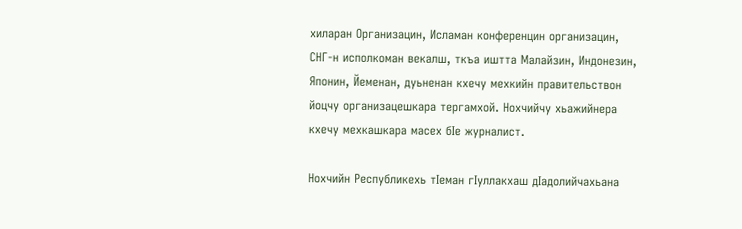хиларан Организацин, Исламан конференцин организацин, СНГ-н исполкоман векалш, ткъа иштта Малайзин, Индонезин, Японин, Йеменан, дуьненан кхечу мехкийн правительствон йоцчу организацешкара тергамхой. Нохчийчу хьажийнера кхечу мехкашкара масех бIе журналист.

Нохчийн Республикехь тIеман гIуллакхаш дIадолийчахьана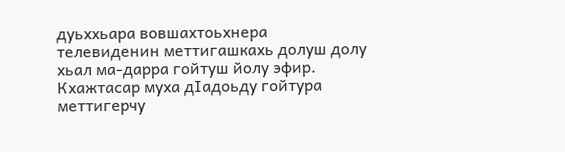дуьххьара вовшахтоьхнера телевиденин меттигашкахь долуш долу хьал ма-дарра гойтуш йолу эфир. Кхажтасар муха дIадоьду гойтура меттигерчу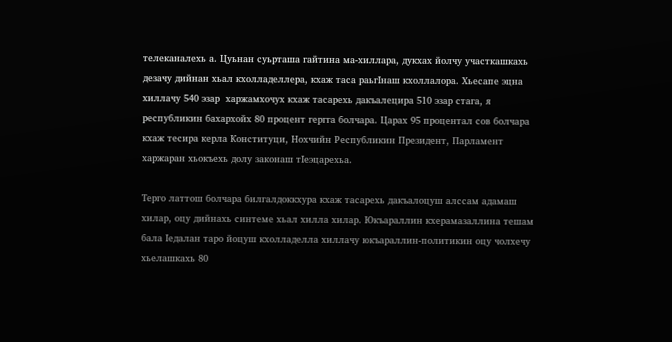телеканалехь а. Цуьнан суьрташа гайтина ма-хиллара, дукхах йолчу участкашкахь дезачу дийнан хьал кхолладеллера, кхаж таса раьгIнаш кхоллалора. Хьесапе эцна хиллачу 540 эзар  харжамхочух кхаж тасарехь дакъалецира 510 эзар стага, я республикин бахархойх 80 процент гергга болчара. Царах 95 процентал сов болчара кхаж тесира керла Конституци, Нохчийн Республикин Президент, Парламент харжаран хьокъехь долу законаш тIеэцарехьа.

Терго латтош болчара билгалдоккхура кхаж тасарехь дакъалоцуш алссам адамаш хилар, оцу дийнахь синтеме хьал хилла хилар. Юкъараллин кхерамазаллина тешам бала Iедалан таро йоцуш кхолладелла хиллачу юкъараллин-политикин оцу чолхечу хьелашкахь 80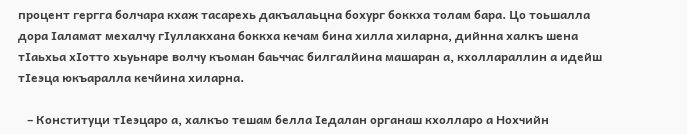процент гергга болчара кхаж тасарехь дакъалаьцна бохург боккха толам бара. Цо тоьшалла дора Iаламат мехалчу гIуллакхана боккха кечам бина хилла хиларна, дийнна халкъ шена тIаьхьа хIотто хьуьнаре волчу къоман баьччас билгалйина машаран а, кхоллараллин а идейш тIеэца юкъаралла кечйина хиларна.

   – Конституци тIеэцаро а, халкъо тешам белла Iедалан органаш кхолларо а Нохчийн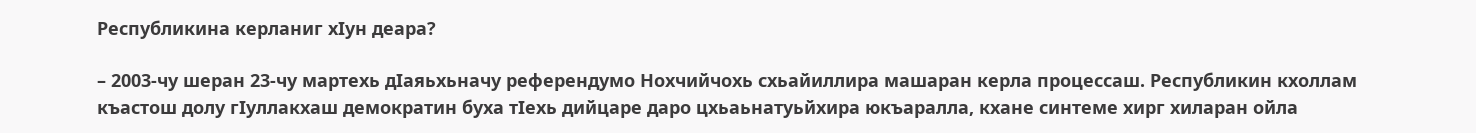Республикина керланиг хIун деара?

– 2003-чу шеран 23-чу мартехь дIаяьхьначу референдумо Нохчийчохь схьайиллира машаран керла процессаш. Республикин кхоллам къастош долу гIуллакхаш демократин буха тIехь дийцаре даро цхьаьнатуьйхира юкъаралла, кхане синтеме хирг хиларан ойла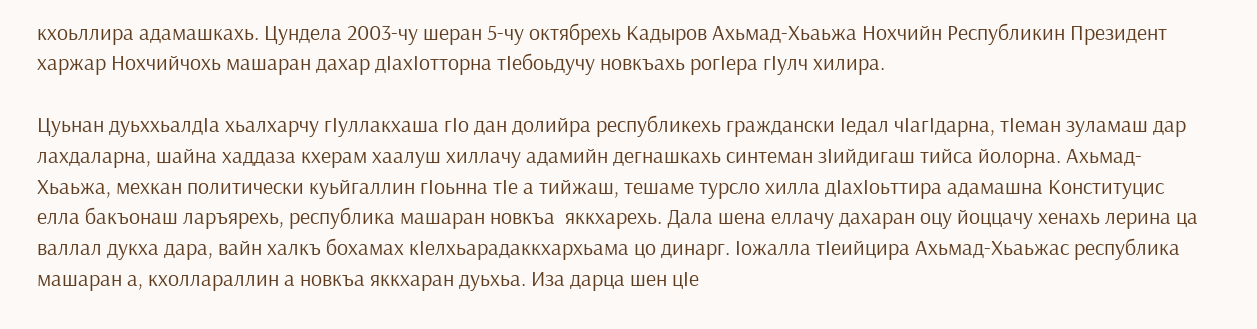кхоьллира адамашкахь. Цундела 2003-чу шеран 5-чу октябрехь Кадыров Ахьмад-Хьаьжа Нохчийн Республикин Президент харжар Нохчийчохь машаран дахар дIахIотторна тIебоьдучу новкъахь рогIера гIулч хилира.

Цуьнан дуьххьалдIа хьалхарчу гIуллакхаша гIо дан долийра республикехь граждански Iедал чIагIдарна, тIеман зуламаш дар лахдаларна, шайна хаддаза кхерам хаалуш хиллачу адамийн дегнашкахь синтеман зIийдигаш тийса йолорна. Ахьмад-Хьаьжа, мехкан политически куьйгаллин гIоьнна тIе а тийжаш, тешаме турсло хилла дIахIоьттира адамашна Конституцис елла бакъонаш ларъярехь, республика машаран новкъа  яккхарехь. Дала шена еллачу дахаран оцу йоццачу хенахь лерина ца валлал дукха дара, вайн халкъ бохамах кIелхьарадаккхархьама цо динарг. Iожалла тIеийцира Ахьмад-Хьаьжас республика машаран а, кхоллараллин а новкъа яккхаран дуьхьа. Иза дарца шен цIе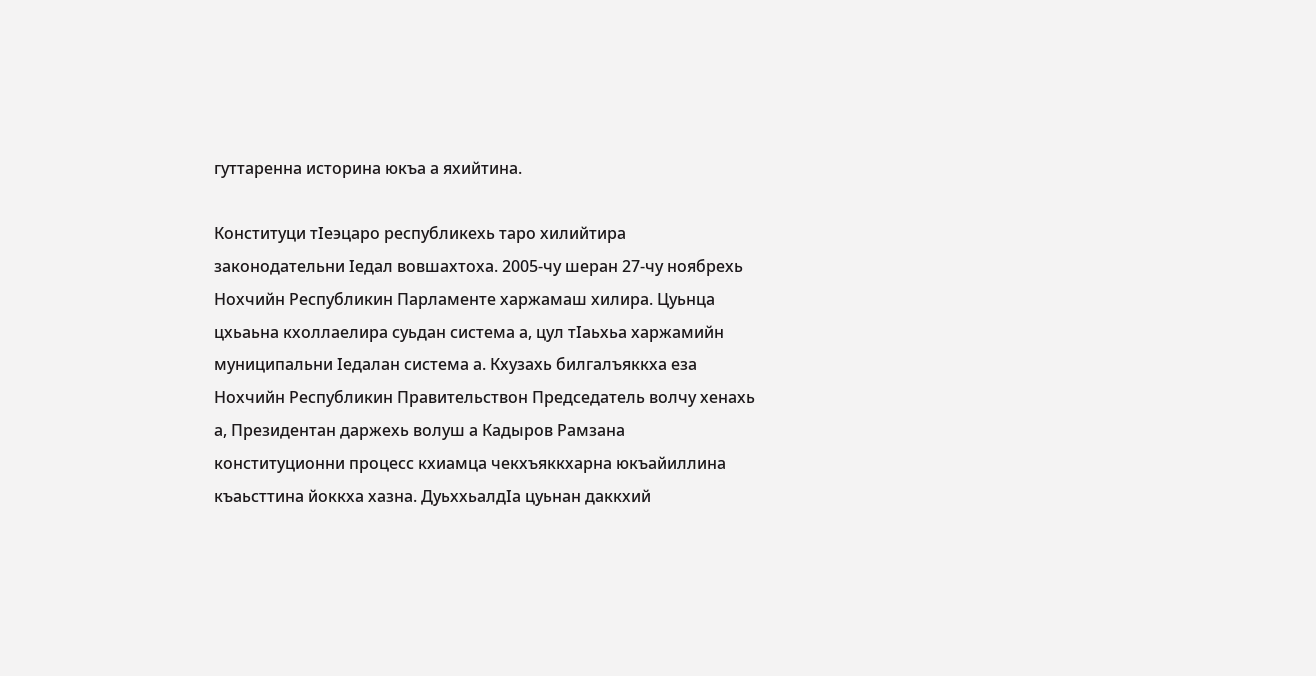гуттаренна историна юкъа а яхийтина.

Конституци тIеэцаро республикехь таро хилийтира законодательни Iедал вовшахтоха. 2005-чу шеран 27-чу ноябрехь Нохчийн Республикин Парламенте харжамаш хилира. Цуьнца цхьаьна кхоллаелира суьдан система а, цул тIаьхьа харжамийн муниципальни Iедалан система а. Кхузахь билгалъяккха еза Нохчийн Республикин Правительствон Председатель волчу хенахь а, Президентан даржехь волуш а Кадыров Рамзана конституционни процесс кхиамца чекхъяккхарна юкъайиллина къаьсттина йоккха хазна. ДуьххьалдIа цуьнан даккхий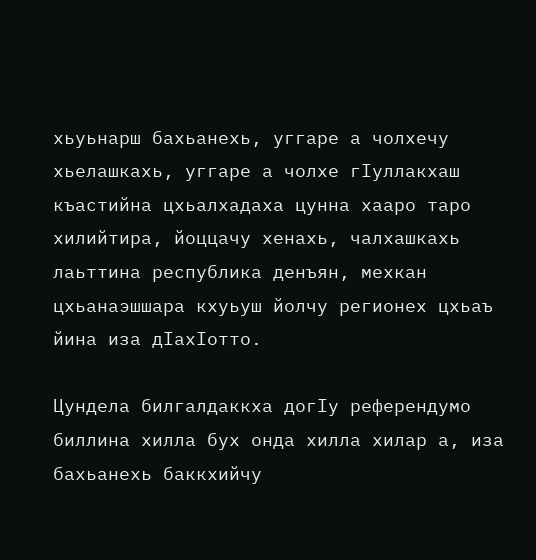хьуьнарш бахьанехь, уггаре а чолхечу хьелашкахь, уггаре а чолхе гIуллакхаш къастийна цхьалхадаха цунна хааро таро хилийтира, йоццачу хенахь, чалхашкахь лаьттина республика денъян, мехкан цхьанаэшшара кхуьуш йолчу регионех цхьаъ йина иза дIахIотто.

Цундела билгалдаккха догIу референдумо биллина хилла бух онда хилла хилар а, иза бахьанехь баккхийчу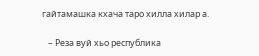гайтамашка кхача таро хилла хилар а.

   – Реза вуй хьо республика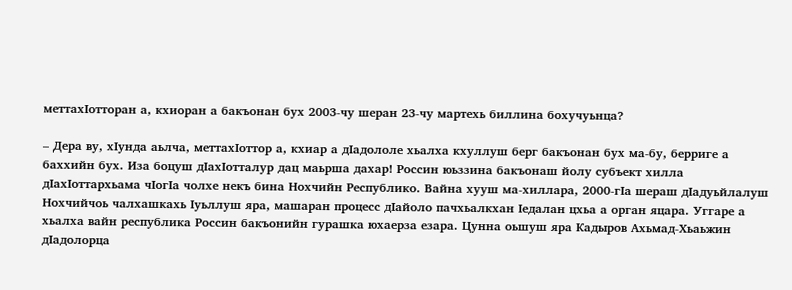меттахIотторан а, кхиоран а бакъонан бух 2003-чу шеран 23-чу мартехь биллина бохучуьнца?

– Дера ву, хIунда аьлча, меттахIоттор а, кхиар а дIадололе хьалха кхуллуш берг бакъонан бух ма-бу, берриге а баххийн бух. Иза боцуш дIахIотталур дац маьрша дахар! Россин юьззина бакъонаш йолу субъект хилла дIахIоттархьама чIогIа чолхе некъ бина Нохчийн Республико. Вайна хууш ма-хиллара, 2000-гIа шераш дIадуьйлалуш Нохчийчоь чалхашкахь Iуьллуш яра, машаран процесс дIайоло пачхьалкхан Iедалан цхьа а орган яцара. Уггаре а хьалха вайн республика Россин бакъонийн гурашка юхаерза езара. Цунна оьшуш яра Кадыров Ахьмад-Хьаьжин дIадолорца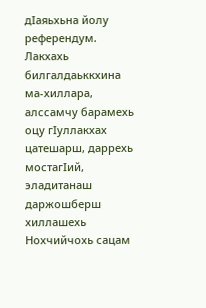дIаяьхьна йолу референдум. Лакхахь билгалдаьккхина ма-хиллара, алссамчу барамехь оцу гIуллакхах цатешарш, даррехь мостагIий, эладитанаш даржошберш хиллашехь Нохчийчохь сацам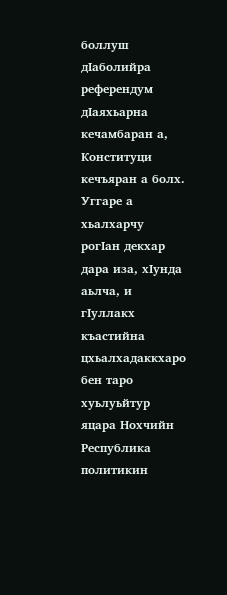боллуш дIаболийра референдум дIаяхьарна кечамбаран а, Конституци кечъяран а болх. Уггаре а хьалхарчу рогIан декхар дара иза, хIунда аьлча, и гIуллакх къастийна цхьалхадаккхаро бен таро хуьлуьйтур яцара Нохчийн Республика политикин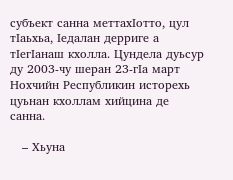субъект санна меттахIотто, цул тIаьхьа, Iедалан дерриге а тIегIанаш кхолла. Цундела дуьсур ду 2003-чу шеран 23-гIа март Нохчийн Республикин исторехь цуьнан кхоллам хийцина де санна.

   – Хьуна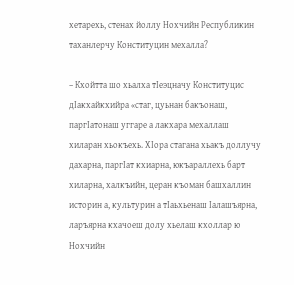хетарехь, стенах йоллу Нохчийн Республикин таханлерчу Конституцин мехалла?

– Кхойтта шо хьалха тIеэцначу Конституцис дIакхайкхийра «стаг, цуьнан бакъонаш, паргIатонаш уггаре а лакхара мехаллаш хиларан хьокъехь. ХIора стагана хьакъ доллучу дахарна, паргIат кхиарна, юкъараллехь барт хиларна, халкъийн, церан къоман башхаллин  историн а, культурин а тIаьхьенаш Iалашъярна, ларъярна кхачоеш долу хьелаш кхоллар ю Нохчийн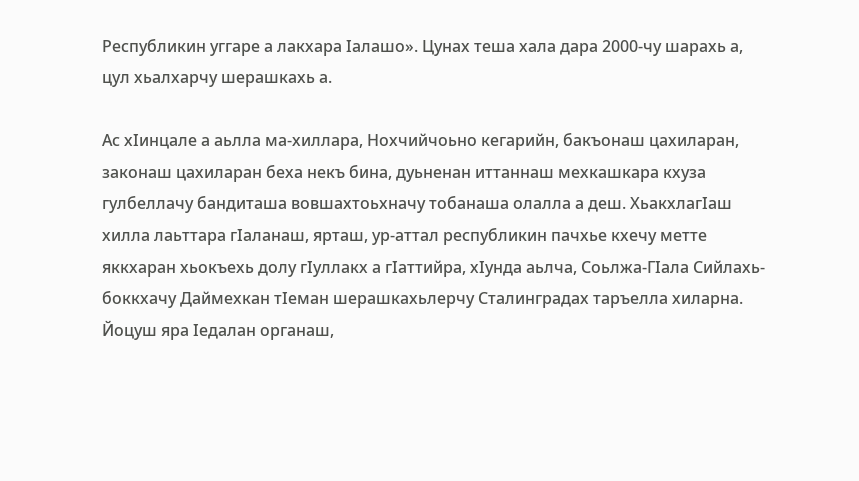Республикин уггаре а лакхара Iалашо». Цунах теша хала дара 2000-чу шарахь а, цул хьалхарчу шерашкахь а.

Ас хIинцале а аьлла ма-хиллара, Нохчийчоьно кегарийн, бакъонаш цахиларан, законаш цахиларан беха некъ бина, дуьненан иттаннаш мехкашкара кхуза гулбеллачу бандиташа вовшахтоьхначу тобанаша олалла а деш. ХьакхлагIаш хилла лаьттара гIаланаш, ярташ, ур-аттал республикин пачхье кхечу метте яккхаран хьокъехь долу гIуллакх а гIаттийра, хIунда аьлча, Соьлжа-ГIала Сийлахь-боккхачу Даймехкан тIеман шерашкахьлерчу Сталинградах таръелла хиларна. Йоцуш яра Iедалан органаш,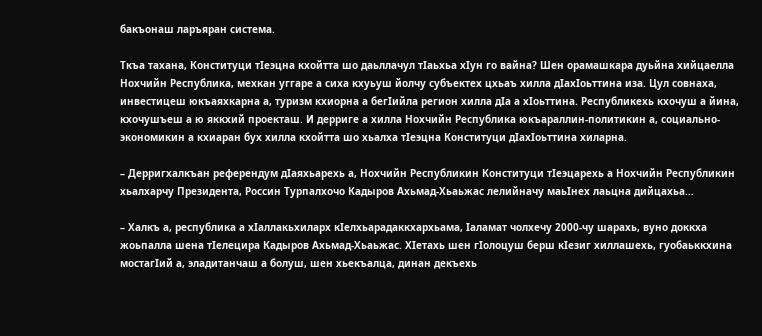бакъонаш ларъяран система.

Ткъа тахана, Конституци тIеэцна кхойтта шо даьллачул тIаьхьа хIун го вайна? Шен орамашкара дуьйна хийцаелла Нохчийн Республика, мехкан уггаре а сиха кхуьуш йолчу субъектех цхьаъ хилла дIахIоьттина иза. Цул совнаха, инвестицеш юкъаяхкарна а, туризм кхиорна а бегIийла регион хилла дIа а хIоьттина. Республикехь кхочуш а йина, кхочушъеш а ю яккхий проекташ. И дерриге а хилла Нохчийн Республика юкъараллин-политикин а, социально-экономикин а кхиаран бух хилла кхойтта шо хьалха тIеэцна Конституци дIахIоьттина хиларна.

– Дерригхалкъан референдум дIаяхьарехь а, Нохчийн Республикин Конституци тIеэцарехь а Нохчийн Республикин хьалхарчу Президента, Россин Турпалхочо Кадыров Ахьмад-Хьаьжас лелийначу маьIнех лаьцна дийцахьа…

– Халкъ а, республика а хIаллакьхиларх кIелхьарадаккхархьама, Iаламат чолхечу 2000-чу шарахь, вуно доккха жоьпалла шена тIелецира Кадыров Ахьмад-Хьаьжас. ХIетахь шен гIолоцуш берш кIезиг хиллашехь, гуобаьккхина мостагIий а, эладитанчаш а болуш, шен хьекъалца, динан декъехь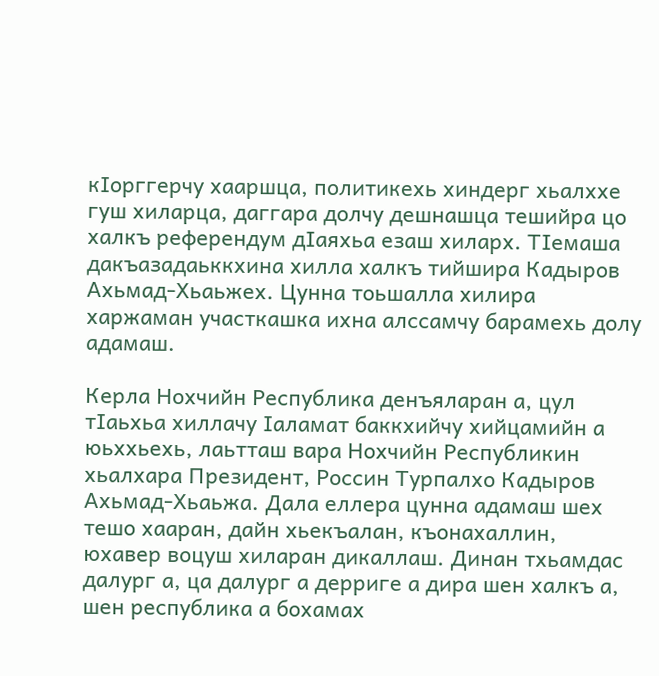кIорггерчу хааршца, политикехь хиндерг хьалххе гуш хиларца, даггара долчу дешнашца тешийра цо халкъ референдум дIаяхьа езаш хиларх. ТIемаша дакъазадаьккхина хилла халкъ тийшира Кадыров Ахьмад-Хьаьжех. Цунна тоьшалла хилира харжаман участкашка ихна алссамчу барамехь долу адамаш.

Керла Нохчийн Республика денъяларан а, цул тIаьхьа хиллачу Iаламат баккхийчу хийцамийн а юьххьехь, лаьтташ вара Нохчийн Республикин хьалхара Президент, Россин Турпалхо Кадыров Ахьмад-Хьаьжа. Дала еллера цунна адамаш шех тешо хааран, дайн хьекъалан, къонахаллин, юхавер воцуш хиларан дикаллаш. Динан тхьамдас далург а, ца далург а дерриге а дира шен халкъ а, шен республика а бохамах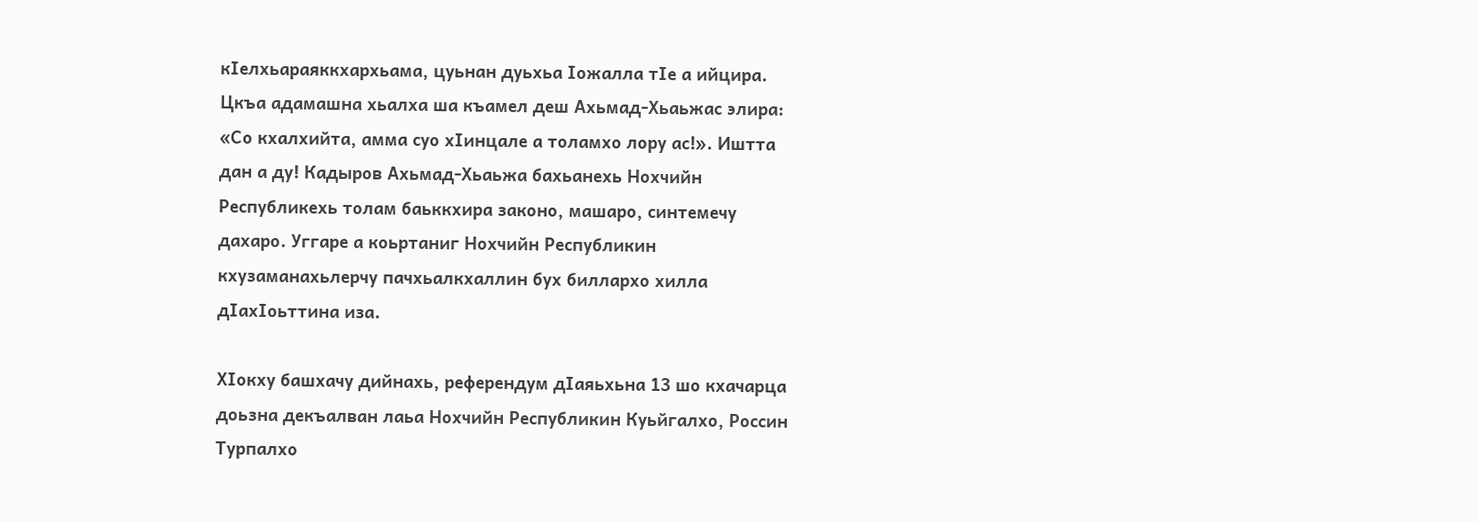кIелхьараяккхархьама, цуьнан дуьхьа Iожалла тIе а ийцира. Цкъа адамашна хьалха ша къамел деш Ахьмад-Хьаьжас элира: «Со кхалхийта, амма суо хIинцале а толамхо лору ас!». Иштта дан а ду! Кадыров Ахьмад-Хьаьжа бахьанехь Нохчийн Республикехь толам баьккхира законо, машаро, синтемечу дахаро. Уггаре а коьртаниг Нохчийн Республикин кхузаманахьлерчу пачхьалкхаллин бух биллархо хилла дIахIоьттина иза.

ХIокху башхачу дийнахь, референдум дIаяьхьна 13 шо кхачарца доьзна декъалван лаьа Нохчийн Республикин Куьйгалхо, Россин Турпалхо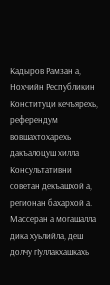Кадыров Рамзан а, Нохчийн Республикин Конституци кечъярехь, референдум вовшахтохарехь дакъалоцуш хилла Консультативни советан декъашхой а, регионан бахархой а. Массеран а могашалла дика хуьлийла, деш долчу гIуллакхашкахь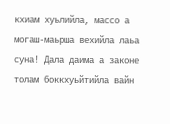кхиам хуьлийла, массо а могаш-маьрша вехийла лаьа суна! Дала даима а законе толам боккхуьйтийла вайн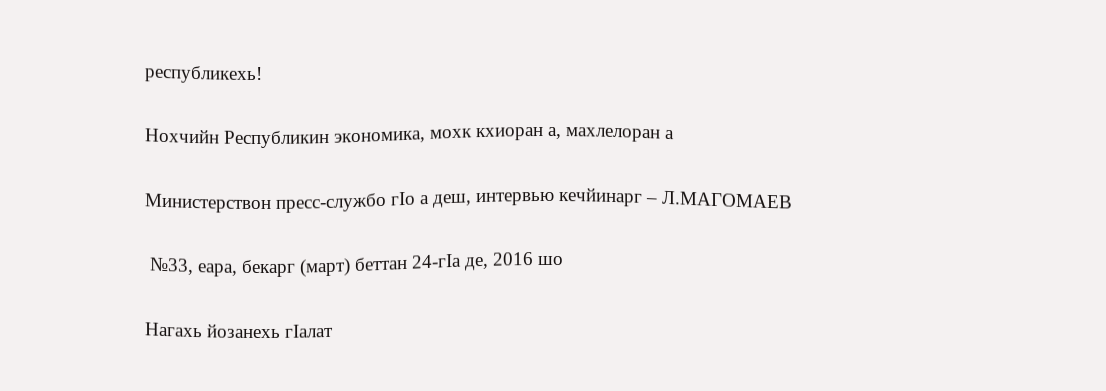республикехь!

Нохчийн Республикин экономика, мохк кхиоран а, махлелоран а

Министерствон пресс-службо гIо а деш, интервью кечйинарг – Л.МАГОМАЕВ

 №33, еара, бекарг (март) беттан 24-гIа де, 2016 шо

Нагахь йозанехь гIалат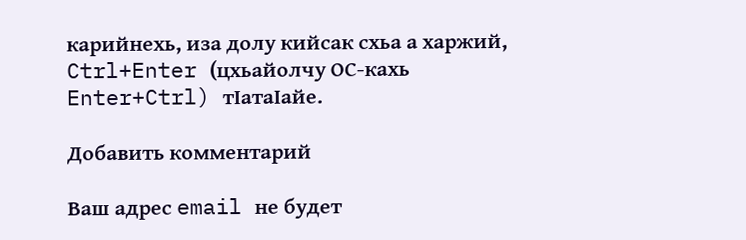карийнехь, иза долу кийсак схьа а харжий, Ctrl+Enter (цхьайолчу ОС-кахь Enter+Ctrl) тIатаIайе.

Добавить комментарий

Ваш адрес email не будет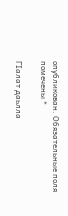опубликован. Обязательные поля помечены *

ГIалат даьлла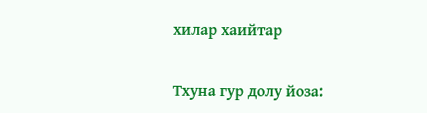хилар хаийтар

Тхуна гур долу йоза: